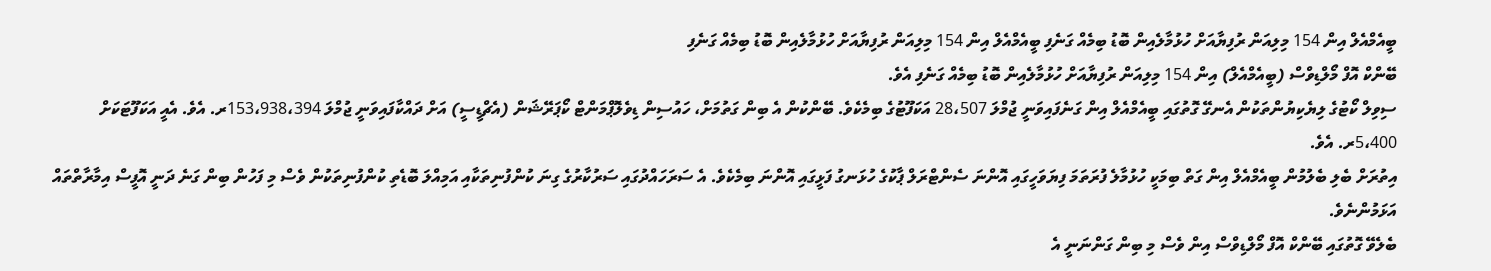ބީއެމްއެލް އިން 154 މިލިއަން ރުފިޔާއަށް ހުޅުމާލެއިން ބޮޑު ބިމެއް ގަނެފި ބީއެމްއެލް އިން 154 މިލިއަން ރުފިޔާއަށް ހުޅުމާލެއިން ބޮޑު ބިމެއް ގަނެފި
ބޭންކް އޮފް މޯލްޑިވްސް (ބީއެމްއެލް) އިން 154 މިލިއަން ރުފިޔާއަށް ހުޅުމާލެއިން ބޮޑު ބިމެއް ގަނެފި އެވެ.
ސިވިލް ކޯޓުގެ ލިޔެކިޔުންތަކުން އެނގޭ ގޮތުގައި ބީއެމްއެލް އިން ގަނެފައިވަނީ ޖުމްލަ 28،507 އަކަފޫޓުގެ ބިމެކެވެ. ބޭންކުން އެ ބިން ގަތުމަށް، ހައުސިން ޑިވެލޮޕްމަންޓް ކޯޕަރޭޝަން (އެޗްޑީސީ) އަށް ދައްކާފައިވަނީ ޖުމްލަ 153،938،394ރ. އެވެ. އެއީ އަކަފޫޓަކަށް 5،400ރ. އެވެ.
އިތުރަށް ބެލި ބެލުމުން ބީއެމްއެލް އިން ގަތް ބިމަކީ ހުޅުމާލެ ފުރަތަމަ ފިޔަވަހީގައި އޮންނަ ސެންޓްރަލް ޕާކުގެ ހުޅަނގު ފަޅީގައި އޮންނަ ބިމެކެވެ. އެ ސަރަހައްދުގައި ސަރުކާރުގެ ގިނަ ކުންފުނިތަކާއި އަމިއްލަ ބޮޑެތި ކުންފުނިތަކުން ވެސް މި ފަހުން ބިން ގަނެ ދަނީ އޮފީސް އިމާރާތްތައް އަޅަމުންނެވެ.
ބެލެވޭ ގޮތުގައި ބޭންކް އޮފް މޯލްޑިވްސް އިން ވެސް މި ބިން ގަންނަނީ އެ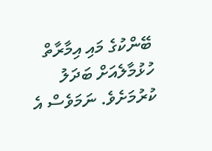ބޭންކުގެ މައި އިމާރާތް ހުޅުމާލެއަށް ބަދަލު ކުރުމަށެވެ. ނަމަވެސް އެ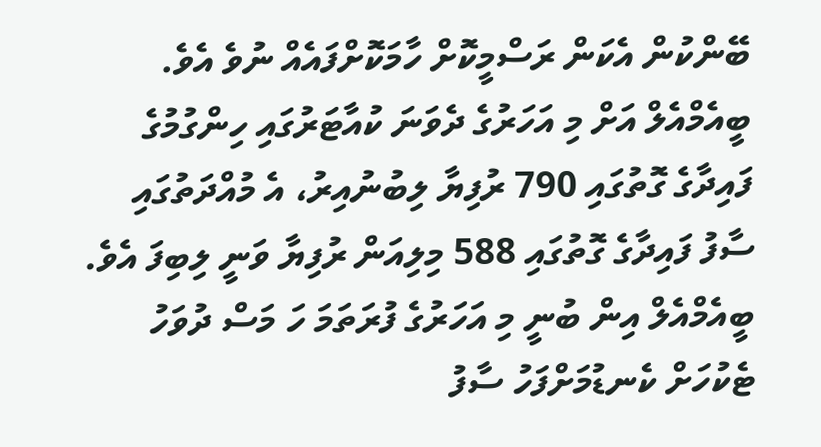ބޭންކުން އެކަން ރަސްމީކޮށް ހާމަކޮށްފައެއް ނުވެ އެވެ.
ބީއެމްއެލް އަށް މި އަހަރުގެ ދެވަނަ ކުއާޓަރުގައި ހިންގުމުގެ ފައިދާގެ ގޮތުގައި 790 ރުފިޔާ ލިބުނުއިރު، އެ މުއްދަތުގައި ސާފު ފައިދާގެ ގޮތުގައި 588 މިލިއަން ރުފިޔާ ވަނީ ލިބިފަ އެވެ.
ބީއެމްއެލް އިން ބުނީ މި އަހަރުގެ ފުރަތަމަ ހަ މަސް ދުވަހު ޓެކުހަށް ކެނޑުމަށްފަހު ސާފު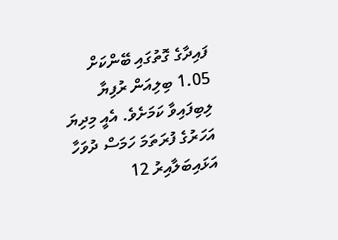ފައިދާގެ ގޮތުގައި ބޭންކަށް 1.05 ބިލިއަން ރުފިޔާ ލިބިފައިވާ ކަމަށެވެ. އެއީ މިދިޔަ އަހަރުގެ ފުރަތަމަ ހަމަސް ދުވަހާ އަޅައިބަލާއިރު 12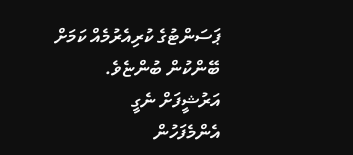ޕަސަންޓުގެ ކުރިއެރުމެއް ކަމަށް ބޭންކުން ބުންޏެވެ.
އަރުޝީފަށް ނެގީ
އެންމެފަހުން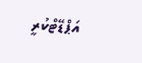އަޕްޑޭޓްކުރީ